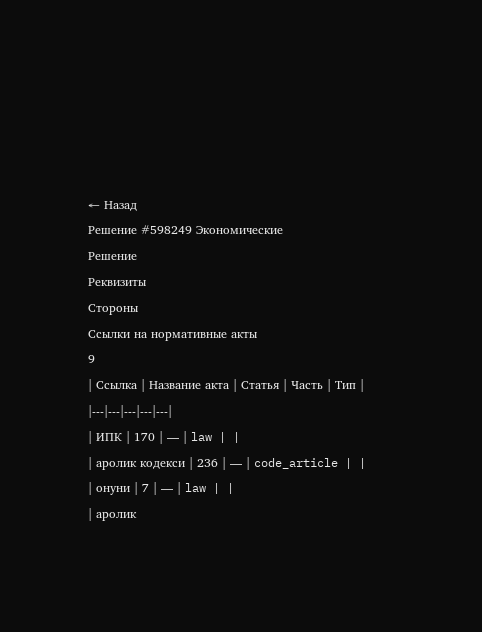← Назад
Решение #598249 Экономические
Решение
Реквизиты
Стороны
Ссылки на нормативные акты
9
| Ссылка | Название акта | Статья | Часть | Тип |
|---|---|---|---|---|
| ИПК | 170 | — | law | |
| аролик кодекси | 236 | — | code_article | |
| онуни | 7 | — | law | |
| аролик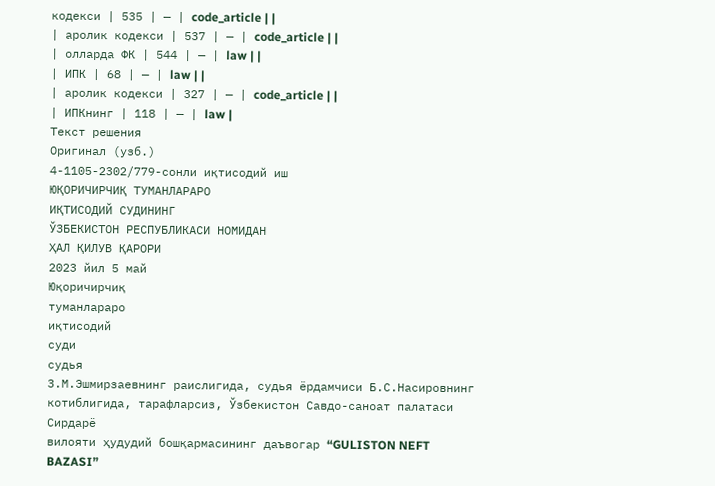кодекси | 535 | — | code_article | |
| аролик кодекси | 537 | — | code_article | |
| олларда ФК | 544 | — | law | |
| ИПК | 68 | — | law | |
| аролик кодекси | 327 | — | code_article | |
| ИПКнинг | 118 | — | law |
Текст решения
Оригинал (узб.)
4-1105-2302/779-сонли иқтисодий иш
ЮҚОРИЧИРЧИҚ ТУМАНЛАРАРО
ИҚТИСОДИЙ СУДИНИНГ
ЎЗБЕКИСТОН РЕСПУБЛИКАСИ НОМИДАН
ҲАЛ ҚИЛУВ ҚАРОРИ
2023 йил 5 май
Юқоричирчиқ
туманлараро
иқтисодий
суди
судья
З.М.Эшмирзаевнинг раислигида, судья ёрдамчиси Б.С.Насировнинг
котиблигида, тарафларсиз, Ўзбекистон Савдо-саноат палатаси Сирдарё
вилояти ҳудудий бошқармасининг даъвогар “GULISTON NEFT BAZASI”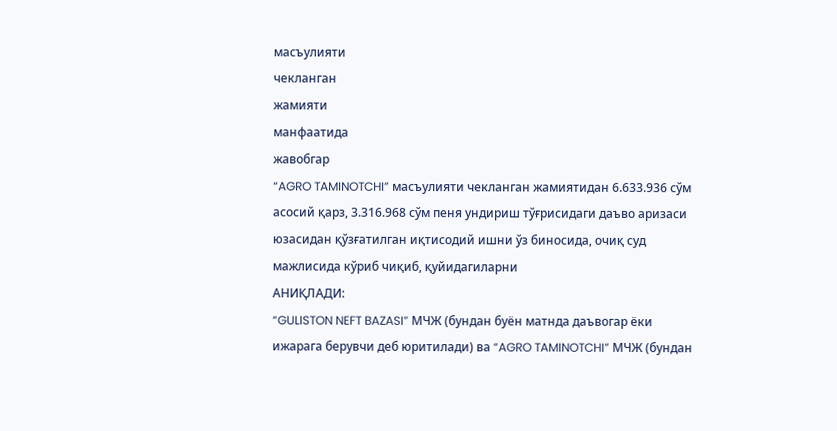масъулияти
чекланган
жамияти
манфаатида
жавобгар
“AGRO TAMINOTCHI” масъулияти чекланган жамиятидан 6.633.936 сўм
асосий қарз, 3.316.968 сўм пеня ундириш тўғрисидаги даъво аризаси
юзасидан қўзғатилган иқтисодий ишни ўз биносида, очиқ суд
мажлисида кўриб чиқиб, қуйидагиларни
АНИҚЛАДИ:
“GULISTON NEFT BAZASI” МЧЖ (бундан буён матнда даъвогар ёки
ижарага берувчи деб юритилади) ва “AGRO TAMINOTCHI” МЧЖ (бундан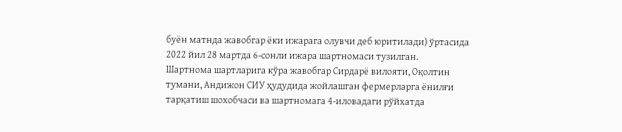буён матнда жавобгар ёки ижарага олувчи деб юритилади) ўртасида
2022 йил 28 мартда 6-сонли ижара шартномаси тузилган.
Шартнома шартларига кўра жавобгар Сирдарё вилояти, Оқолтин
тумани, Андижон СИУ ҳудудида жойлашган фермерларга ёнилғи
тарқатиш шохобчаси ва шартномага 4-иловадаги рўйхатда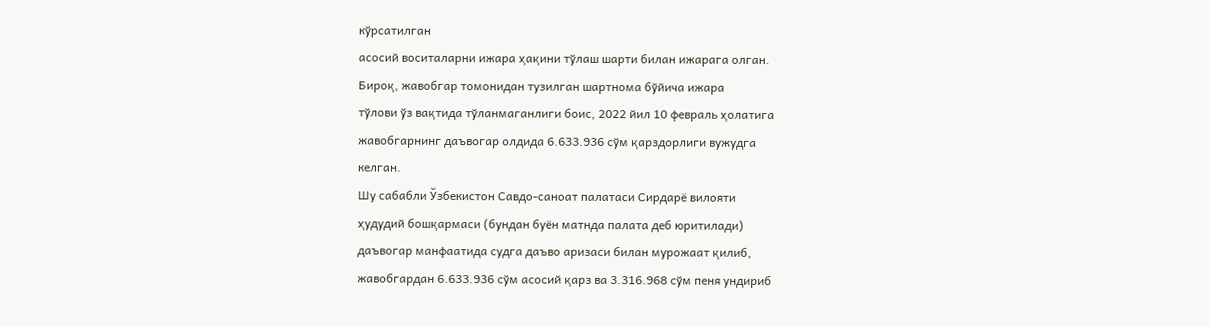кўрсатилган
асосий воситаларни ижара ҳақини тўлаш шарти билан ижарага олган.
Бироқ, жавобгар томонидан тузилган шартнома бўйича ижара
тўлови ўз вақтида тўланмаганлиги боис, 2022 йил 10 февраль ҳолатига
жавобгарнинг даъвогар олдида 6.633.936 сўм қарздорлиги вужудга
келган.
Шу сабабли Ўзбекистон Савдо-саноат палатаси Сирдарё вилояти
ҳудудий бошқармаси (бундан буён матнда палата деб юритилади)
даъвогар манфаатида судга даъво аризаси билан мурожаат қилиб,
жавобгардан 6.633.936 сўм асосий қарз ва 3.316.968 сўм пеня ундириб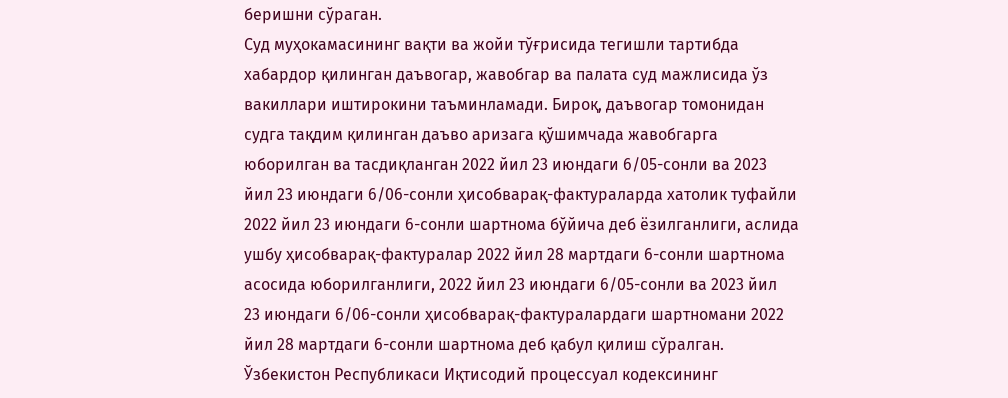беришни сўраган.
Суд муҳокамасининг вақти ва жойи тўғрисида тегишли тартибда
хабардор қилинган даъвогар, жавобгар ва палата суд мажлисида ўз
вакиллари иштирокини таъминламади. Бироқ, даъвогар томонидан
судга тақдим қилинган даъво аризага қўшимчада жавобгарга
юборилган ва тасдиқланган 2022 йил 23 июндаги 6/05-сонли ва 2023
йил 23 июндаги 6/06-сонли ҳисобварақ-фактураларда хатолик туфайли
2022 йил 23 июндаги 6-сонли шартнома бўйича деб ёзилганлиги, аслида
ушбу ҳисобварақ-фактуралар 2022 йил 28 мартдаги 6-сонли шартнома
асосида юборилганлиги, 2022 йил 23 июндаги 6/05-сонли ва 2023 йил
23 июндаги 6/06-сонли ҳисобварақ-фактуралардаги шартномани 2022
йил 28 мартдаги 6-сонли шартнома деб қабул қилиш сўралган.
Ўзбекистон Республикаси Иқтисодий процессуал кодексининг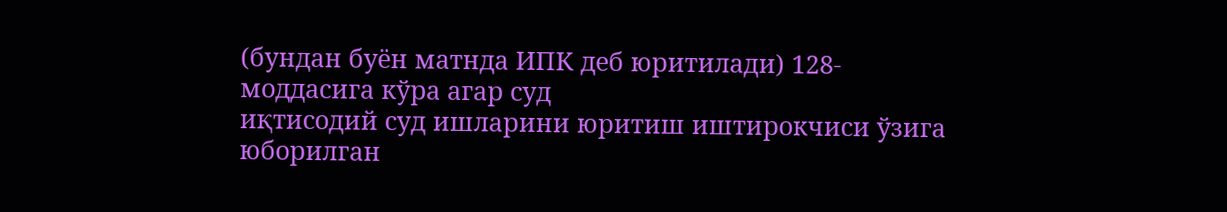(бундан буён матнда ИПК деб юритилади) 128-моддасига кўра агар суд
иқтисодий суд ишларини юритиш иштирокчиси ўзига юборилган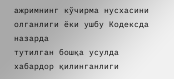ажримнинг кўчирма нусхасини олганлиги ёки ушбу Кодексда назарда
тутилган бошқа усулда хабардор қилинганлиги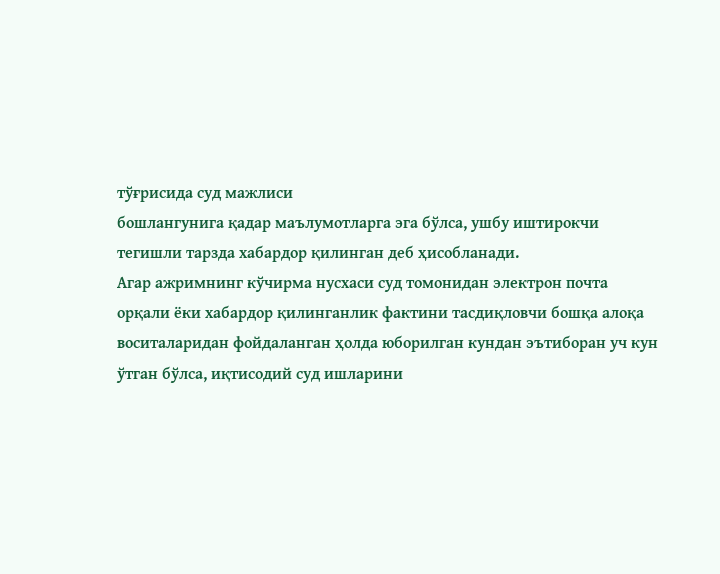тўғрисида суд мажлиси
бошлангунига қадар маълумотларга эга бўлса, ушбу иштирокчи
тегишли тарзда хабардор қилинган деб ҳисобланади.
Агар ажримнинг кўчирма нусхаси суд томонидан электрон почта
орқали ёки хабардор қилинганлик фактини тасдиқловчи бошқа алоқа
воситаларидан фойдаланган ҳолда юборилган кундан эътиборан уч кун
ўтган бўлса, иқтисодий суд ишларини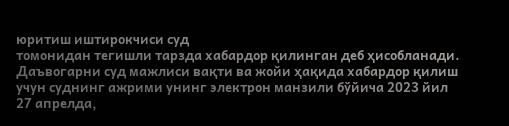юритиш иштирокчиси суд
томонидан тегишли тарзда хабардор қилинган деб ҳисобланади.
Даъвогарни суд мажлиси вақти ва жойи ҳақида хабардор қилиш
учун суднинг ажрими унинг электрон манзили бўйича 2023 йил
27 апрелда,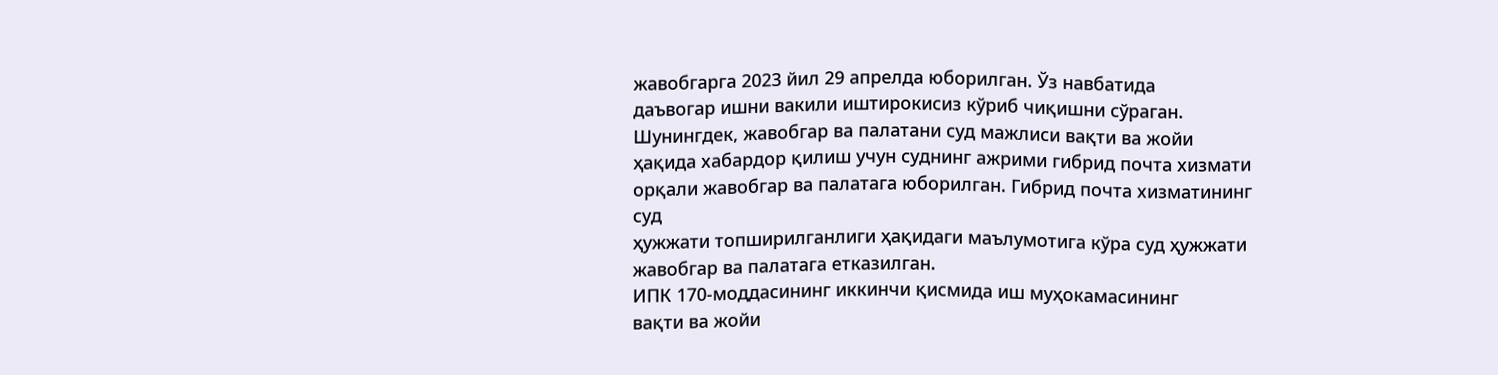жавобгарга 2023 йил 29 апрелда юборилган. Ўз навбатида
даъвогар ишни вакили иштирокисиз кўриб чиқишни сўраган.
Шунингдек, жавобгар ва палатани суд мажлиси вақти ва жойи
ҳақида хабардор қилиш учун суднинг ажрими гибрид почта хизмати
орқали жавобгар ва палатага юборилган. Гибрид почта хизматининг суд
ҳужжати топширилганлиги ҳақидаги маълумотига кўра суд ҳужжати
жавобгар ва палатага етказилган.
ИПК 170-моддасининг иккинчи қисмида иш муҳокамасининг
вақти ва жойи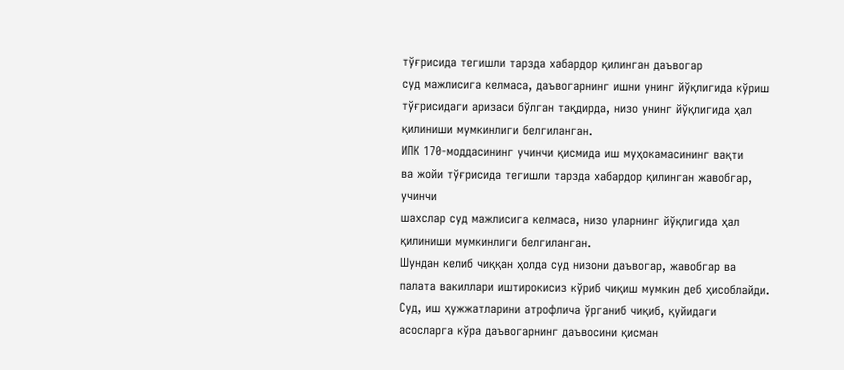тўғрисида тегишли тарзда хабардор қилинган даъвогар
суд мажлисига келмаса, даъвогарнинг ишни унинг йўқлигида кўриш
тўғрисидаги аризаси бўлган тақдирда, низо унинг йўқлигида ҳал
қилиниши мумкинлиги белгиланган.
ИПК 170-моддасининг учинчи қисмида иш муҳокамасининг вақти
ва жойи тўғрисида тегишли тарзда хабардор қилинган жавобгар, учинчи
шахслар суд мажлисига келмаса, низо уларнинг йўқлигида ҳал
қилиниши мумкинлиги белгиланган.
Шундан келиб чиққан ҳолда суд низони даъвогар, жавобгар ва
палата вакиллари иштирокисиз кўриб чиқиш мумкин деб ҳисоблайди.
Суд, иш ҳужжатларини атрофлича ўрганиб чиқиб, қуйидаги
асосларга кўра даъвогарнинг даъвосини қисман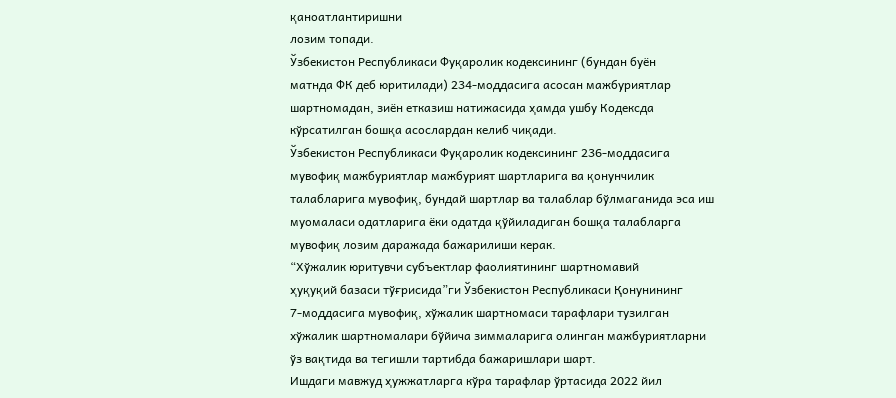қаноатлантиришни
лозим топади.
Ўзбекистон Республикаси Фуқаролик кодексининг (бундан буён
матнда ФК деб юритилади) 234-моддасига асосан мажбуриятлар
шартномадан, зиён етказиш натижасида ҳамда ушбу Кодексда
кўрсатилган бошқа асослардан келиб чиқади.
Ўзбекистон Республикаси Фуқаролик кодексининг 236-моддасига
мувофиқ мажбуриятлар мажбурият шартларига ва қонунчилик
талабларига мувофиқ, бундай шартлар ва талаблар бўлмаганида эса иш муомаласи одатларига ёки одатда қўйиладиган бошқа талабларга
мувофиқ лозим даражада бажарилиши керак.
“Хўжалик юритувчи субъектлар фаолиятининг шартномавий
ҳуқуқий базаси тўғрисида”ги Ўзбекистон Республикаси Қонунининг
7-моддасига мувофиқ, хўжалик шартномаси тарафлари тузилган
хўжалик шартномалари бўйича зиммаларига олинган мажбуриятларни
ўз вақтида ва тегишли тартибда бажаришлари шарт.
Ишдаги мавжуд ҳужжатларга кўра тарафлар ўртасида 2022 йил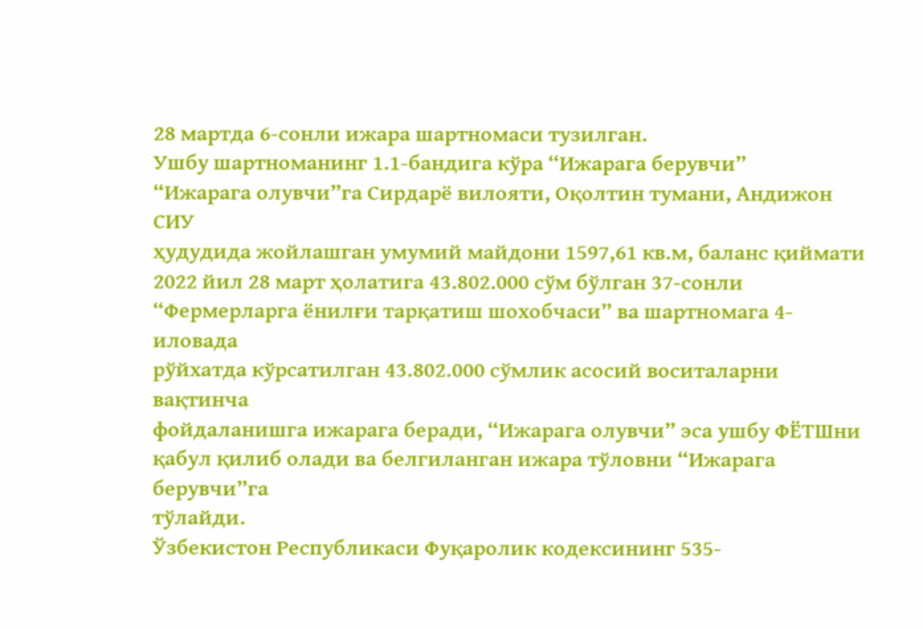28 мартда 6-сонли ижара шартномаси тузилган.
Ушбу шартноманинг 1.1-бандига кўра “Ижарага берувчи”
“Ижарага олувчи”га Сирдарё вилояти, Оқолтин тумани, Андижон СИУ
ҳудудида жойлашган умумий майдони 1597,61 кв.м, баланс қиймати
2022 йил 28 март ҳолатига 43.802.000 сўм бўлган 37-сонли
“Фермерларга ёнилғи тарқатиш шохобчаси” ва шартномага 4-иловада
рўйхатда кўрсатилган 43.802.000 сўмлик асосий воситаларни вақтинча
фойдаланишга ижарага беради, “Ижарага олувчи” эса ушбу ФЁТШни
қабул қилиб олади ва белгиланган ижара тўловни “Ижарага берувчи”га
тўлайди.
Ўзбекистон Республикаси Фуқаролик кодексининг 535-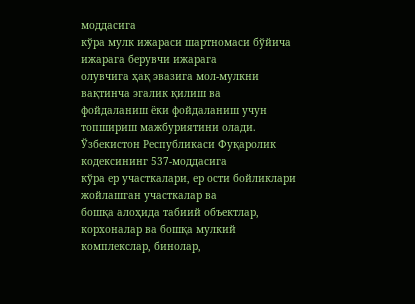моддасига
кўра мулк ижараси шартномаси бўйича ижарага берувчи ижарага
олувчига ҳақ эвазига мол-мулкни вақтинча эгалик қилиш ва
фойдаланиш ёки фойдаланиш учун топшириш мажбуриятини олади.
Ўзбекистон Республикаси Фуқаролик кодексининг 537-моддасига
кўра ер участкалари, ер ости бойликлари жойлашган участкалар ва
бошқа алоҳида табиий объектлар, корхоналар ва бошқа мулкий
комплекслар, бинолар,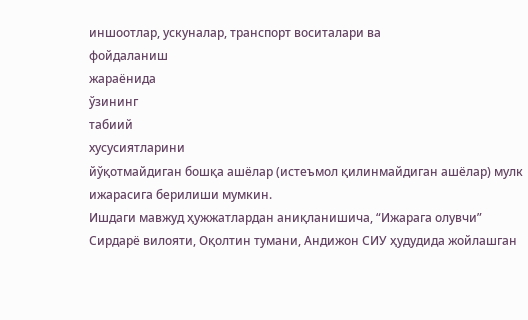иншоотлар, ускуналар, транспорт воситалари ва
фойдаланиш
жараёнида
ўзининг
табиий
хусусиятларини
йўқотмайдиган бошқа ашёлар (истеъмол қилинмайдиган ашёлар) мулк
ижарасига берилиши мумкин.
Ишдаги мавжуд ҳужжатлардан аниқланишича, “Ижарага олувчи”
Сирдарё вилояти, Оқолтин тумани, Андижон СИУ ҳудудида жойлашган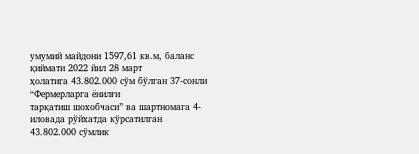умумий майдони 1597,61 кв.м, баланс қиймати 2022 йил 28 март
ҳолатига 43.802.000 сўм бўлган 37-сонли “Фермерларга ёнилғи
тарқатиш шохобчаси” ва шартномага 4-иловада рўйхатда кўрсатилган
43.802.000 сўмлик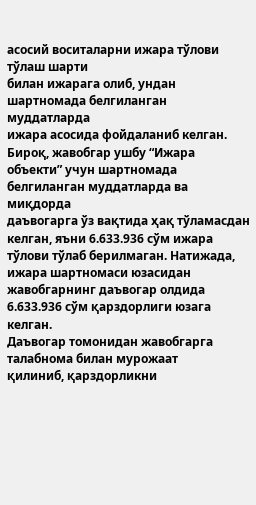асосий воситаларни ижара тўлови тўлаш шарти
билан ижарага олиб, ундан шартномада белгиланган муддатларда
ижара асосида фойдаланиб келган. Бироқ, жавобгар ушбу “Ижара
объекти” учун шартномада белгиланган муддатларда ва миқдорда
даъвогарга ўз вақтида ҳақ тўламасдан келган, яъни 6.633.936 сўм ижара
тўлови тўлаб берилмаган. Натижада, ижара шартномаси юзасидан
жавобгарнинг даъвогар олдида 6.633.936 сўм қарздорлиги юзага келган.
Даъвогар томонидан жавобгарга талабнома билан мурожаат
қилиниб, қарздорликни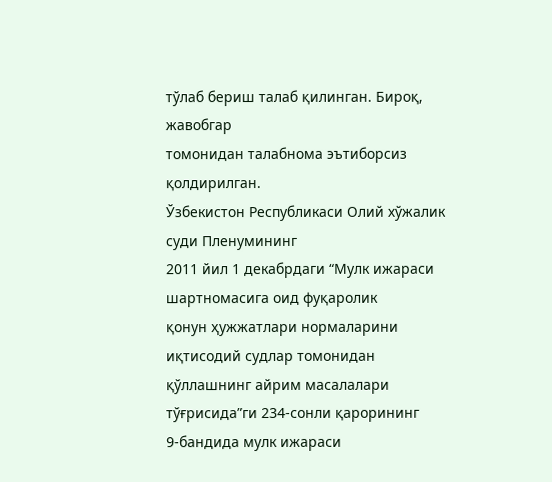тўлаб бериш талаб қилинган. Бироқ, жавобгар
томонидан талабнома эътиборсиз қолдирилган.
Ўзбекистон Республикаси Олий хўжалик суди Пленумининг
2011 йил 1 декабрдаги “Мулк ижараси шартномасига оид фуқаролик
қонун ҳужжатлари нормаларини иқтисодий судлар томонидан
қўллашнинг айрим масалалари тўғрисида”ги 234-сонли қарорининг
9-бандида мулк ижараси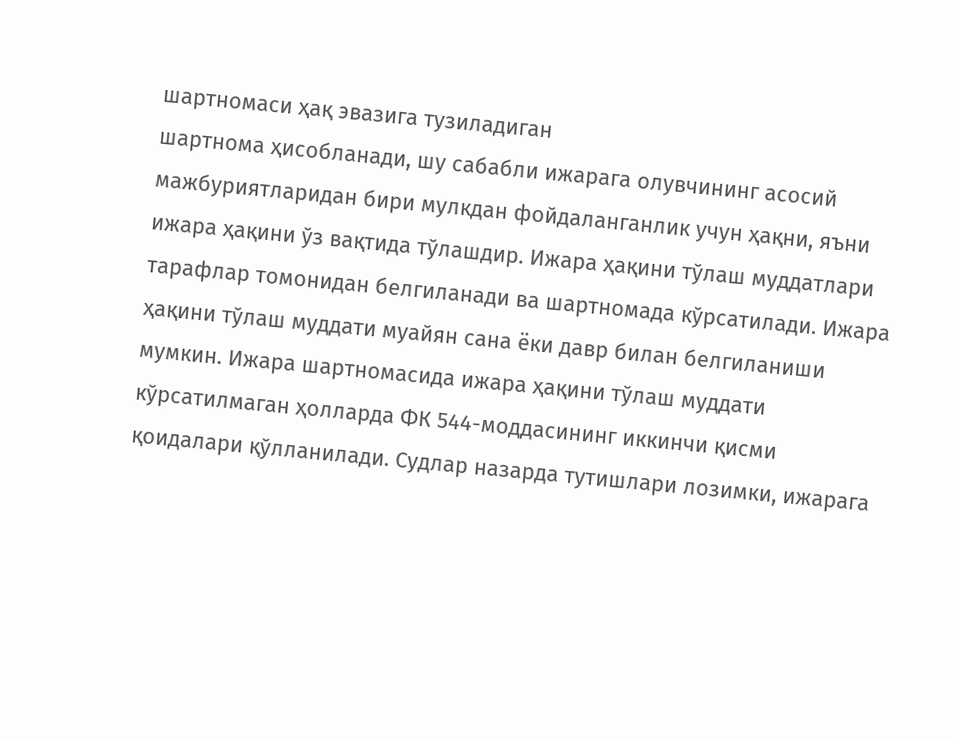шартномаси ҳақ эвазига тузиладиган
шартнома ҳисобланади, шу сабабли ижарага олувчининг асосий
мажбуриятларидан бири мулкдан фойдаланганлик учун ҳақни, яъни
ижара ҳақини ўз вақтида тўлашдир. Ижара ҳақини тўлаш муддатлари
тарафлар томонидан белгиланади ва шартномада кўрсатилади. Ижара
ҳақини тўлаш муддати муайян сана ёки давр билан белгиланиши
мумкин. Ижара шартномасида ижара ҳақини тўлаш муддати
кўрсатилмаган ҳолларда ФК 544-моддасининг иккинчи қисми
қоидалари қўлланилади. Судлар назарда тутишлари лозимки, ижарага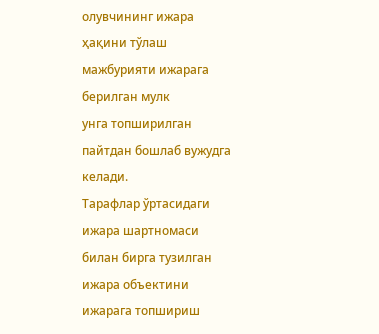олувчининг ижара ҳақини тўлаш мажбурияти ижарага берилган мулк
унга топширилган пайтдан бошлаб вужудга келади.
Тарафлар ўртасидаги ижара шартномаси билан бирга тузилган
ижара объектини ижарага топшириш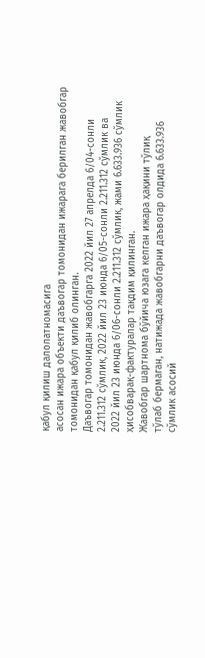қабул қилиш далолатномасига
асосан ижара объекти даъвогар томонидан ижарага берилган жавобгар
томонидан қабул қилиб олинган.
Даъвогар томонидан жавобгарга 2022 йил 27 апрелда 6/04-сонли
2.211.312 сўмлик, 2022 йил 23 июнда 6/05-сонли 2.211.312 сўмлик ва
2022 йил 23 июнда 6/06-сонли 2.211.312 сўмлик, жами 6.633.936 сўмлик
ҳисобварақ-фактуралар тақдим қилинган.
Жавобгар шартнома бўйича юзага келган ижара ҳақини тўлиқ
тўлаб бермаган, натижада жавобгарни даъвогар олдида 6.633.936
сўмлик асосий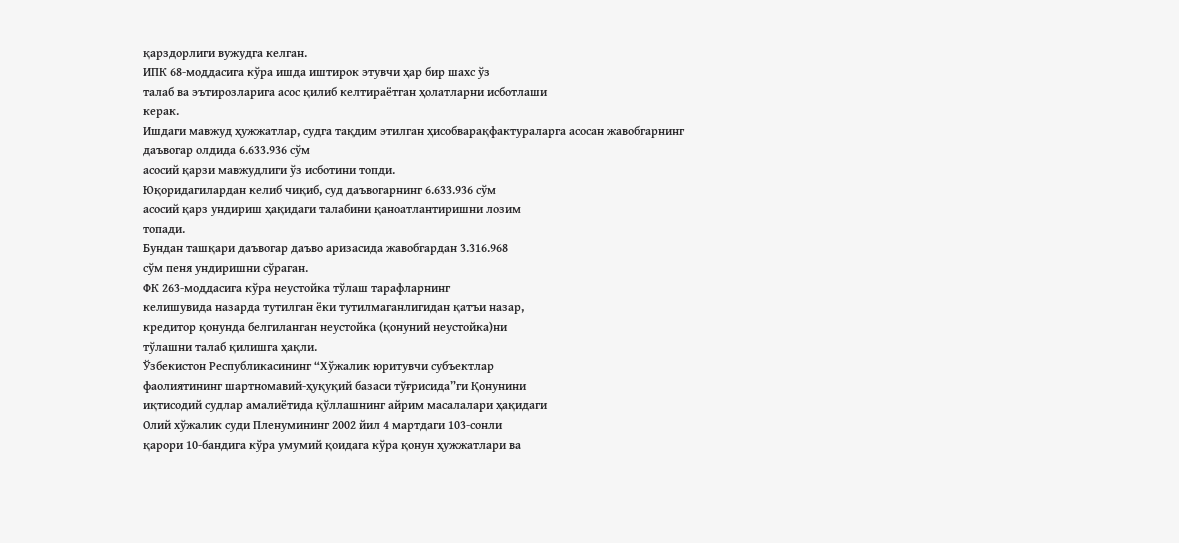қарздорлиги вужудга келган.
ИПК 68-моддасига кўра ишда иштирок этувчи ҳар бир шахс ўз
талаб ва эътирозларига асос қилиб келтираётган ҳолатларни исботлаши
керак.
Ишдаги мавжуд ҳужжатлар, судга тақдим этилган ҳисобварақфактураларга асосан жавобгарнинг даъвогар олдида 6.633.936 сўм
асосий қарзи мавжудлиги ўз исботини топди.
Юқоридагилардан келиб чиқиб, суд даъвогарнинг 6.633.936 сўм
асосий қарз ундириш ҳақидаги талабини қаноатлантиришни лозим
топади.
Бундан ташқари даъвогар даъво аризасида жавобгардан 3.316.968
сўм пеня ундиришни сўраган.
ФК 263-моддасига кўра неустойка тўлаш тарафларнинг
келишувида назарда тутилган ёки тутилмаганлигидан қатъи назар,
кредитор қонунда белгиланган неустойка (қонуний неустойка)ни
тўлашни талаб қилишга ҳақли.
Ўзбекистон Республикасининг “Хўжалик юритувчи субъектлар
фаолиятининг шартномавий-ҳуқуқий базаси тўғрисида”ги Қонунини
иқтисодий судлар амалиётида қўллашнинг айрим масалалари ҳақидаги
Олий хўжалик суди Пленумининг 2002 йил 4 мартдаги 103-сонли
қарори 10-бандига кўра умумий қоидага кўра қонун ҳужжатлари ва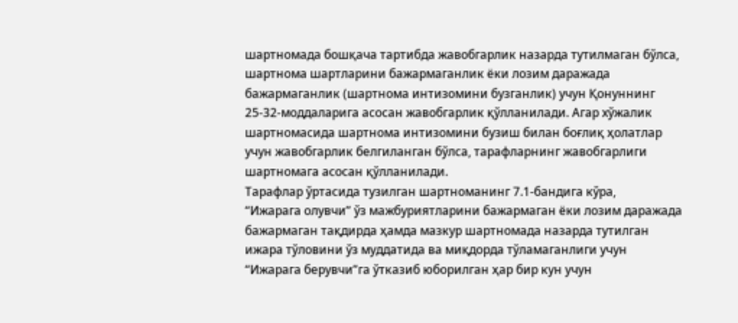шартномада бошқача тартибда жавобгарлик назарда тутилмаган бўлса,
шартнома шартларини бажармаганлик ёки лозим даражада
бажармаганлик (шартнома интизомини бузганлик) учун Қонуннинг
25-32-моддаларига асосан жавобгарлик қўлланилади. Агар хўжалик
шартномасида шартнома интизомини бузиш билан боғлиқ ҳолатлар
учун жавобгарлик белгиланган бўлса, тарафларнинг жавобгарлиги
шартномага асосан қўлланилади.
Тарафлар ўртасида тузилган шартноманинг 7.1-бандига кўра,
“Ижарага олувчи” ўз мажбуриятларини бажармаган ёки лозим даражада
бажармаган тақдирда ҳамда мазкур шартномада назарда тутилган
ижара тўловини ўз муддатида ва миқдорда тўламаганлиги учун
“Ижарага берувчи”га ўтказиб юборилган ҳар бир кун учун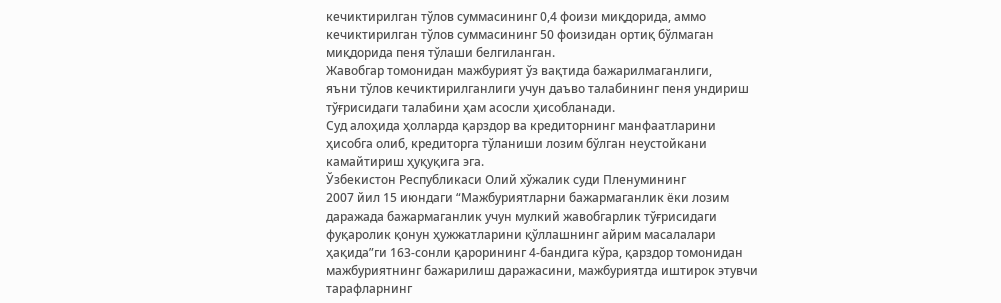кечиктирилган тўлов суммасининг 0,4 фоизи миқдорида, аммо
кечиктирилган тўлов суммасининг 50 фоизидан ортиқ бўлмаган
миқдорида пеня тўлаши белгиланган.
Жавобгар томонидан мажбурият ўз вақтида бажарилмаганлиги,
яъни тўлов кечиктирилганлиги учун даъво талабининг пеня ундириш
тўғрисидаги талабини ҳам асосли ҳисобланади.
Суд алоҳида ҳолларда қарздор ва кредиторнинг манфаатларини
ҳисобга олиб, кредиторга тўланиши лозим бўлган неустойкани
камайтириш ҳуқуқига эга.
Ўзбекистон Республикаси Олий хўжалик суди Пленумининг
2007 йил 15 июндаги “Мажбуриятларни бажармаганлик ёки лозим
даражада бажармаганлик учун мулкий жавобгарлик тўғрисидаги
фуқаролик қонун ҳужжатларини қўллашнинг айрим масалалари
ҳақида”ги 163-сонли қарорининг 4-бандига кўра, қарздор томонидан
мажбуриятнинг бажарилиш даражасини, мажбуриятда иштирок этувчи
тарафларнинг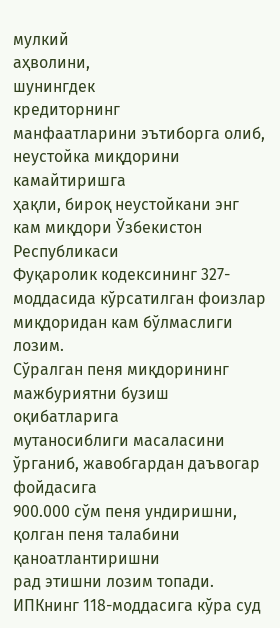мулкий
аҳволини,
шунингдек
кредиторнинг
манфаатларини эътиборга олиб, неустойка миқдорини камайтиришга
ҳақли, бироқ неустойкани энг кам миқдори Ўзбекистон Республикаси
Фуқаролик кодексининг 327-моддасида кўрсатилган фоизлар
миқдоридан кам бўлмаслиги лозим.
Сўралган пеня миқдорининг мажбуриятни бузиш оқибатларига
мутаносиблиги масаласини ўрганиб, жавобгардан даъвогар фойдасига
900.000 сўм пеня ундиришни, қолган пеня талабини қаноатлантиришни
рад этишни лозим топади.
ИПКнинг 118-моддасига кўра суд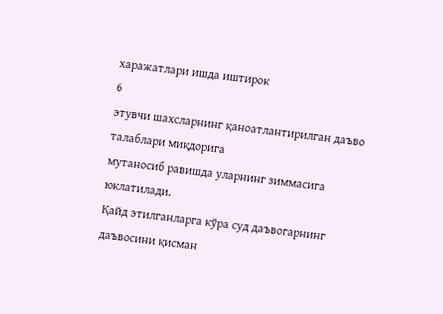харажатлари ишда иштирок
6
этувчи шахсларнинг қаноатлантирилган даъво талаблари миқдорига
мутаносиб равишда уларнинг зиммасига юклатилади.
Қайд этилганларга кўра суд даъвогарнинг даъвосини қисман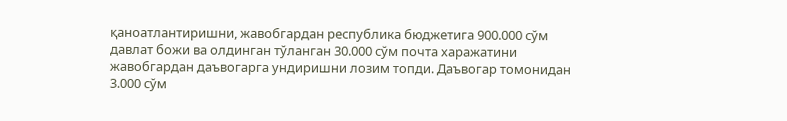қаноатлантиришни, жавобгардан республика бюджетига 900.000 сўм
давлат божи ва олдинган тўланган 30.000 сўм почта харажатини
жавобгардан даъвогарга ундиришни лозим топди. Даъвогар томонидан
3.000 сўм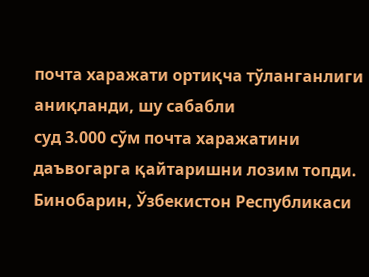почта харажати ортиқча тўланганлиги аниқланди, шу сабабли
суд 3.000 сўм почта харажатини даъвогарга қайтаришни лозим топди.
Бинобарин, Ўзбекистон Республикаси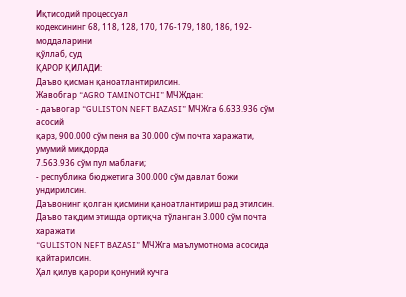Иқтисодий процессуал
кодексининг 68, 118, 128, 170, 176-179, 180, 186, 192-моддаларини
қўллаб, суд
ҚАРОР ҚИЛАДИ:
Даъво қисман қаноатлантирилсин.
Жавобгар “AGRO TAMINOTCHI” МЧЖдан:
- даъвогар “GULISTON NEFT BAZASI” МЧЖга 6.633.936 сўм асосий
қарз, 900.000 сўм пеня ва 30.000 сўм почта харажати, умумий миқдорда
7.563.936 сўм пул маблағи;
- республика бюджетига 300.000 сўм давлат божи ундирилсин.
Даъвонинг қолган қисмини қаноатлантириш рад этилсин.
Даъво тақдим этишда ортиқча тўланган 3.000 сўм почта харажати
“GULISTON NEFT BAZASI” МЧЖга маълумотнома асосида қайтарилсин.
Ҳал қилув қарори қонуний кучга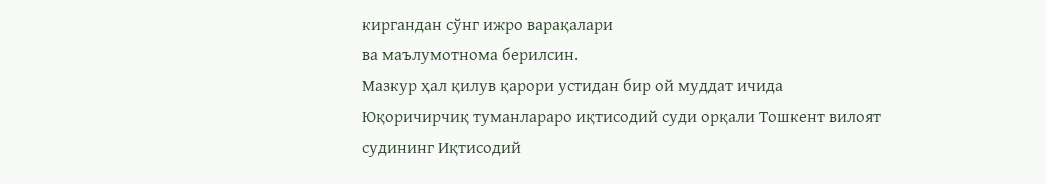киргандан сўнг ижро варақалари
ва маълумотнома берилсин.
Мазкур ҳал қилув қарори устидан бир ой муддат ичида
Юқоричирчиқ туманлараро иқтисодий суди орқали Тошкент вилоят
судининг Иқтисодий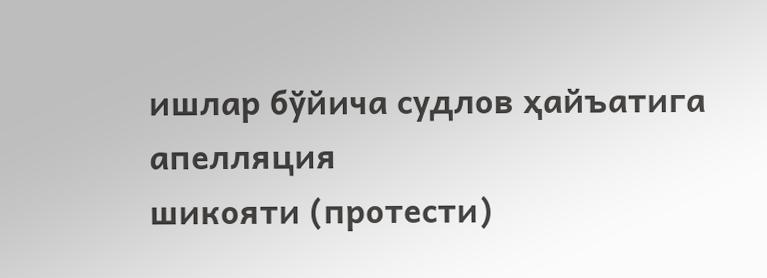ишлар бўйича судлов ҳайъатига апелляция
шикояти (протести)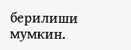берилиши мумкин.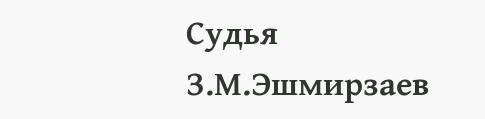Судья
З.М.Эшмирзаев